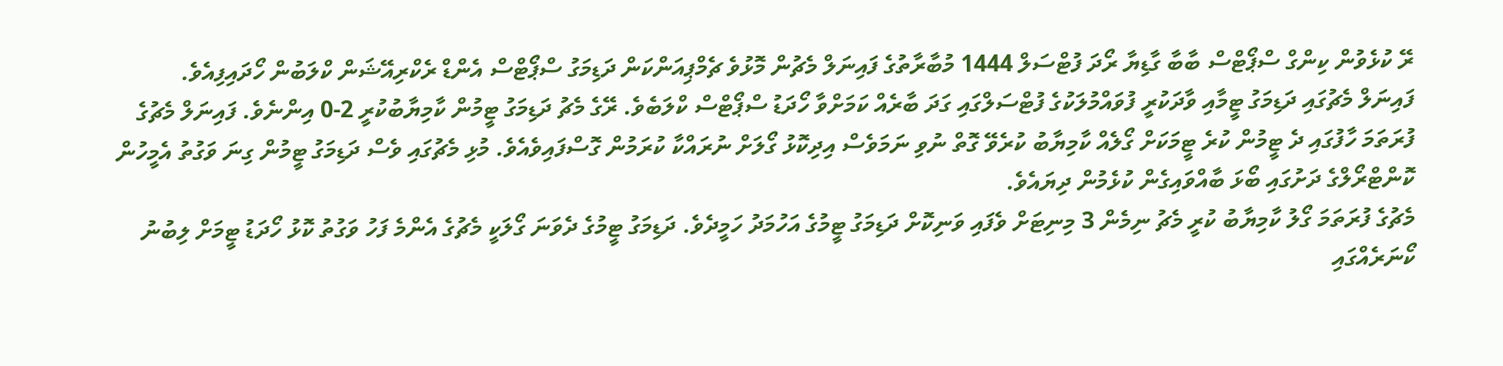ރޭ ކުޅެވުން ކިންގް ސްޕޯޓްސް ބާބާ ގާޑިޔާ ރޯދަ ފުޓްސަލް 1444 މުބާރާތުގެ ފައިނަލް މެޗުން މޮޅުވެ ޗެމްޕިއަންކަން ދަޑިމަގު ސްޕޯޓްސް އެންޑް ރެކްރިއޭޝަން ކްލަބުން ހޯދައިފިއެވެ.
ފައިނަލް މެޗުގައި ދަޑިމަގު ޓީމާއި ވާދަކުރީ ފުވައްމުލަކުގެ ފުޓްސަލްގައި ގަދަ ބާރެއް ކަމަށްވާ ހޯދަޑު ސްޕޯޓްސް ކްލަބެވެ. ރޭގެ މެޗު ދަޑިމަގު ޓީމުން ކާމިޔާބުކުރީ 2-0 އިންނެވެ. ފައިނަލް މެޗުގެ ފުރަތަމަ ހާފުގައި ދެ ޓީމުން ކުރެ ޓީމަކަށް ގޯލެއް ކާމިޔާބު ކުރެވޭ ގޮތް ނުވި ނަމަވެސް އިދިކޮޅު ގޯލަށް ނުރައްކާ ކުރަމުން ގޮސްފައިވެއެވެ. މުޅި މެޗުގައި ވެސް ދަޑިމަގު ޓީމުން ގިނަ ވަގުތު އެމީހުން ކޮންޓްރޯލްގެ ދަށުގައި ބޯޅަ ބާއްވައިގެން ކުޅެމުން ދިޔައެވެ.
މެޗުގެ ފުރަތަމަ ގޯލު ކާމިޔާބު ކުރީ މެޗު ނިމެން 3 މިނިޓަށް ވެފައި ވަނިކޮށް ދަޑިމަގު ޓީމުގެ އަހުމަދު ހަމީދެވެ. ދަޑިމަގު ޓީމުގެ ދެވަނަ ގޯލަކީ މެޗުގެ އެންމެ ފަހު ވަގުތު ކޮޅު ހޯދަޑު ޓީމަށް ލިބުނު ކޯނަރެއްގައި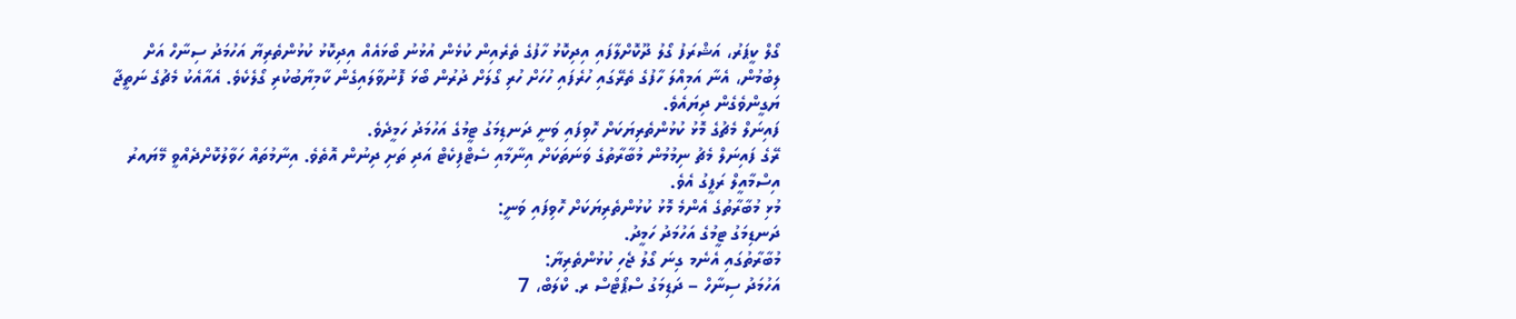ގޯލް ކީޕަރު، އަޝްރަފު ގޯލު ދޫކޮށްލާފައި އިދިކޮޅު ހާފުގެ ތެރެއިން ކުޅެން އުޅުނު ބޯޅައެއް އިދިކޮޅު ކުޅުންތެރިޔާ އަހުމަދު ސިނާހް އަށް ލިބުމުން، އެނާ އަމިއްލަ ހާފުގެ ތެރޭގައި ހުރެފައި ހުހަށް ހުރި ގޯލަށް ދުރުން ބޯޅަ ފޮނުވާލައިގެން ކާމިޔާބުކުރި ގޯލެކެވެ. އެއާއެކު މެޗުގެ ނަތީޖާ ޔަގީންވެގެން ދިޔައެވެ.
ފައިނަލް މެޗުގެ މޮޅު ކުޅުންތެރިޔަކަށް ހޮވިފައި ވަނީ ދަނޑިމަގު ޓީމުގެ އަހުމަދު ހަމީދެވެ.
ރޭގެ ފައިނަލް މެޗު ނިމުމުން މުބާރާތުގެ ވަނަތަކަށް އިނާމާއި ސެޓްފިކެޓް އަދި ތަށި ދިނުން އޮތެވެ. އިނާމުތައް ހަވާލުކޮށްދެއްވީ މޭޔައރު އިސްމާއީލް ރަފީގު އެވެ.
މުޅި މުބާރާތުގެ އެންމެ މޮޅު ކުޅުންތެރިޔަކަށް ހޮވިފައި ވަނީ:
ދަނޑިމަގު ޓީމުގެ އަހުމަދު ހަމީދު.
މުބާރާތުގައި އެނެމ ގިނަ ގޯލު ޖެހި ކުޅުންތެރިޔާ:
އަހުމަދު ސިނާހް – ދަޑިމަގު ސްޕޯޓްސް ރ. ކްލަބް، 7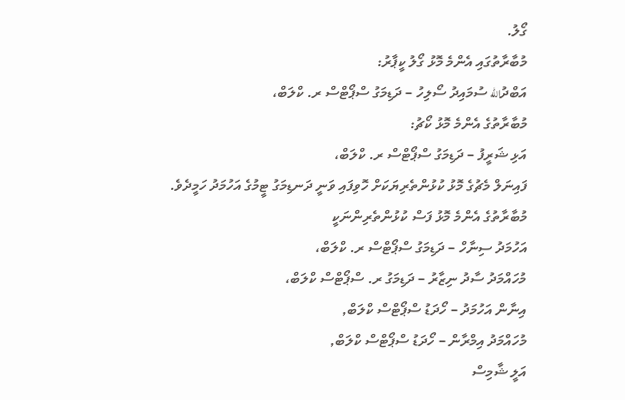ގޯލު.
މުބާރާތުގައި އެންމެ މޮޅު ގޯލު ކީޕާރު:
އަބްދުالله ސުމައިދު ސޯލިހު – ދަޑިމަގު ސްޕޯޓްސް ރ. ކްލަބް،
މުބާރާތުގެ އެންމެ މޮޅު ކޯޗު:
އަޅި ޝަރީފު – ދަޑިމަގު ސްޕޯޓްސް ރ. ކްލަބް،
ފައިނަލް މެޗުގެ މޮޅު ކުޅުންތެރިޔަކަށް ހޮވިފައި ވަނީ ދަނޑިމަގު ޓީމުގެ އަހުމަދު ހަމީދެވެ.
މުބާރާތުގެ އެންމެ މޮޅު ފަސް ކުޅުންތެރިންނަކީ
އަހުމަދު ސިނާހް – ދަޑިމަގު ސްޕޯޓްސް ރ. ކްލަބް،
މުހައްމަދު ސާދު ނިޒާރު – ދަޑިމަގު ރ. ސްޕޯޓްސް ކްލަބް،
އިނާން އަހުމަދު – ހޯދަޑު ސްޕޯޓްސް ކްލަބް,
މުހައްމަދު އިމްރާން – ހޯދަޑު ސްޕޯޓްސް ކްލަބް,
އަލީ ޝާމިސް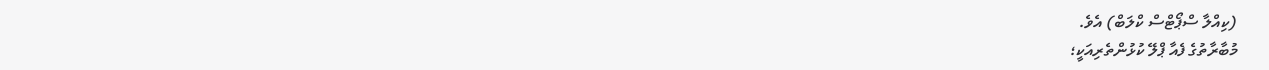(ކިއްލާ ސްޕޯޓްސް ކްލަބް) އެވެ.
މުބާރާތުގެ ފެއާ ޕްލޭ ކުޅުންތެރިއަކީ؛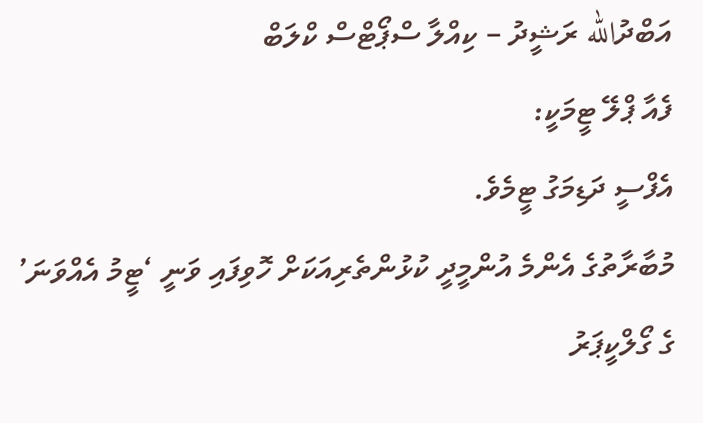އަބްދުالله ރަޝީދު – ކިއްލާ ސްޕޯޓްސް ކްލަބް
ފެއާ ޕްލޭ ޓީމަކީ:
އެފްސީ ދަޑިމަގު ޓީމެވެ.
މުބާރާތުގެ އެންމެ އުންމީދީ ކުޅުންތެރިއަކަށް ހޮވިފައި ވަނީ ‘ޓީމު އެއްވަނަ’ ގެ ގޯލްކީޕަރު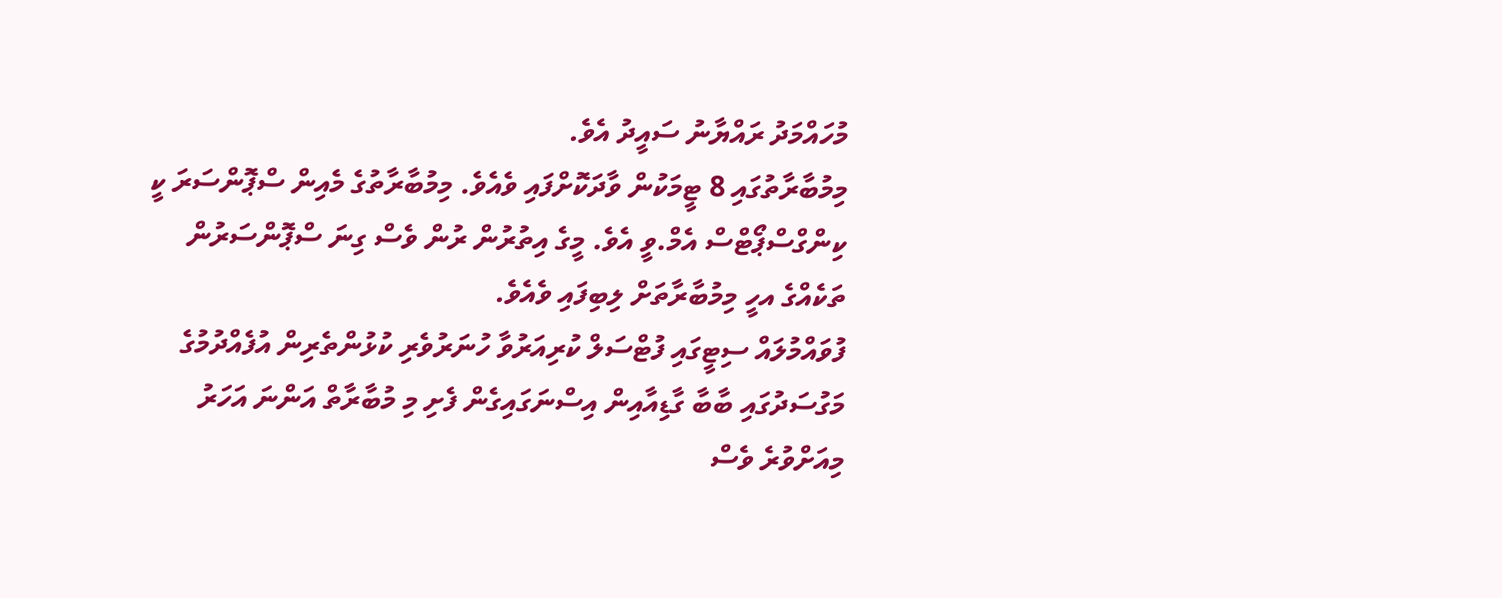މުހައްމަދު ރައްޔާނު ސައީދު އެވެ.
މިމުބާރާތުގައި 8 ޓީމަކުން ވާދަކޮށްފައި ވެއެވެ. މިމުބާރާތުގެ މެއިން ސްޕޮންސަރަ ކީ ކިންގްސްޕޯޓްސް އެމް.ވީ އެވެ. މީގެ އިތުރުން ރުން ވެސް ގިނަ ސްޕޮންސަރުން ތަކެއްގެ އހީ މިމުބާރާތަށް ލިބިފައި ވެއެވެ.
ފުވައްމުލައް ސިޓީގައި ފުޓްސަލް ކުރިއަރުވާ ހުނަރުވެރި ކުޅުންތެރިން އުފެއްދުމުގެ މަގުސަދުގައި ބާބާ ގާޑިއާއިން އިސްނަގައިގެން ފެށި މި މުބާރާތް އަންނަ އަހަރު މިއަށްވުރެ ވެސް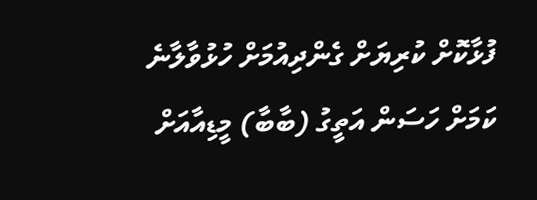ފުޅާކޮށް ކުރިޔަށް ގެންދިއުމަށް ހުޅުވާލާނެ ކަމަށް ހަސަން އަތީގު (ބާބާ) މީޑިއާއަށް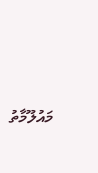މައުލޫމާތު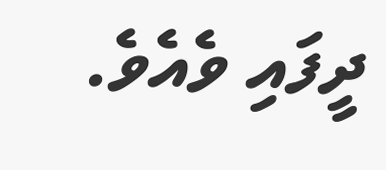ދީފައި ވެއެވެ.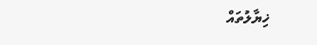ޚިޔާލުތައް